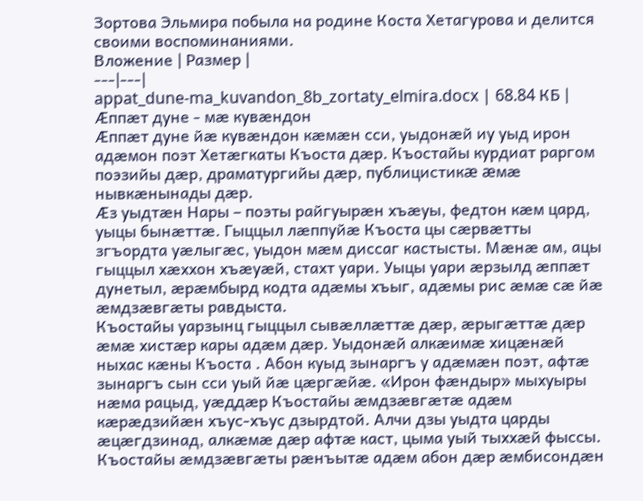Зортова Эльмира побыла на родине Коста Хетагурова и делится своими воспоминаниями.
Вложение | Размер |
---|---|
appat_dune-ma_kuvandon_8b_zortaty_elmira.docx | 68.84 КБ |
Æппæт дуне - мæ кувæндон
Æппæт дуне йæ кувæндон кæмæн сси, уыдонæй иу уыд ирон адæмон поэт Хетæгкаты Къоста дæр. Къостайы курдиат раргом поэзийы дæр, драматургийы дæр, публицистикæ æмæ нывкæнынады дæр.
Æз уыдтæн Нары – поэты райгуырæн хъæуы, федтон кæм цард, уыцы бынæттæ. Гыццыл лæппуйæ Къоста цы сæрвæтты згъордта уæлыгæс, уыдон мæм диссаг кастысты. Мæнæ ам, ацы гыццыл хæххон хъæуæй, стахт уари. Уыцы уари æрзылд æппæт дунетыл, æрæмбырд кодта адæмы хъыг, адæмы рис æмæ сæ йæ æмдзæвгæты равдыста.
Къостайы уарзынц гыццыл сывæллæттæ дæр, æрыгæттæ дæр æмæ хистæр кары адæм дæр. Уыдонæй алкæимæ хицæнæй ныхас кæны Къоста . Абон куыд зынаргъ у адæмæн поэт, афтæ зынаргъ сын сси уый йæ цæргæйæ. «Ирон фæндыр» мыхуыры нæма рацыд, уæддæр Къостайы æмдзæвгæтæ адæм кæрæдзийæн хъус-хъус дзырдтой. Алчи дзы уыдта царды æцæгдзинад, алкæмæ дæр афтæ каст, цыма уый тыххæй фыссы.
Къостайы æмдзæвгæты рæнъытæ адæм абон дæр æмбисондæн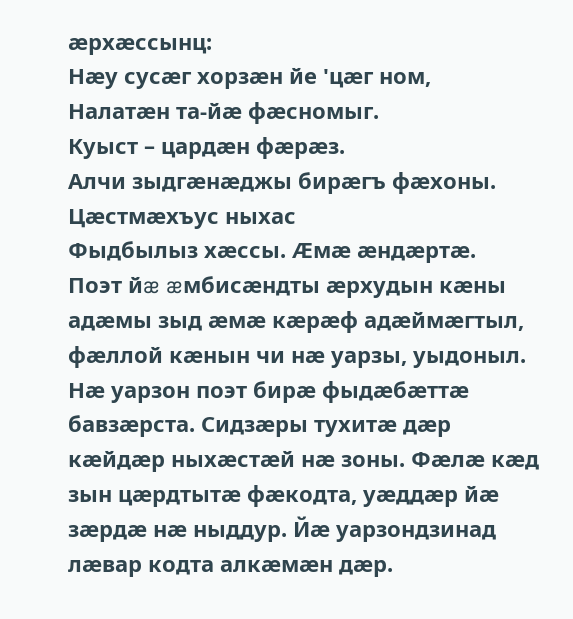æрхæссынц:
Нæу сусæг хорзæн йе 'цæг ном,
Налатæн та-йæ фæсномыг.
Куыст – цардæн фæрæз.
Алчи зыдгæнæджы бирæгъ фæхоны.
Цæстмæхъус ныхас
Фыдбылыз хæссы. Æмæ ӕндӕртӕ.
Поэт йæ æмбисæндты æрхудын кæны адӕмы зыд æмæ кæрæф адæймæгтыл, фæллой кæнын чи нæ уарзы, уыдоныл.
Нæ уарзон поэт бирæ фыдæбæттæ бавзæрста. Сидзæры тухитæ дæр кæйдæр ныхæстæй нæ зоны. Фæлæ кæд зын цæрдтытæ фæкодта, уæддæр йæ зæрдæ нæ ныддур. Йæ уарзондзинад лæвар кодта алкæмæн дæр.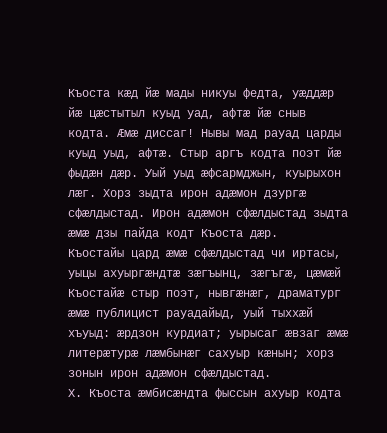Къоста кæд йæ мады никуы федта, уæддæр йæ цæстытыл куыд уад, афтæ йæ сныв кодта. Æмæ диссаг! Нывы мад рауад царды куыд уыд, афтæ. Стыр аргъ кодта поэт йæ фыдæн дæр. Уый уыд æфсармджын, куырыхон лæг. Хорз зыдта ирон адæмон дзургæ сфæлдыстад. Ирон адæмон сфæлдыстад зыдта æмæ дзы пайда кодт Къоста дæр.
Къостайы цард æмæ сфæлдыстад чи иртасы, уыцы ахуыргæндтæ зæгъынц, зæгъгæ, цæмæй Къостайæ стыр поэт, нывгæнæг, драматург æмæ публицист рауадайыд, уый тыххæй хъуыд: æрдзон курдиат; уырысаг æвзаг æмæ литерæтурæ лæмбынæг сахуыр кæнын; хорз зонын ирон адæмон сфæлдыстад.
Х. Къоста æмбисæндта фыссын ахуыр кодта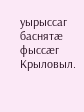уырыссаг баснятæ фыссæг Крыловыл.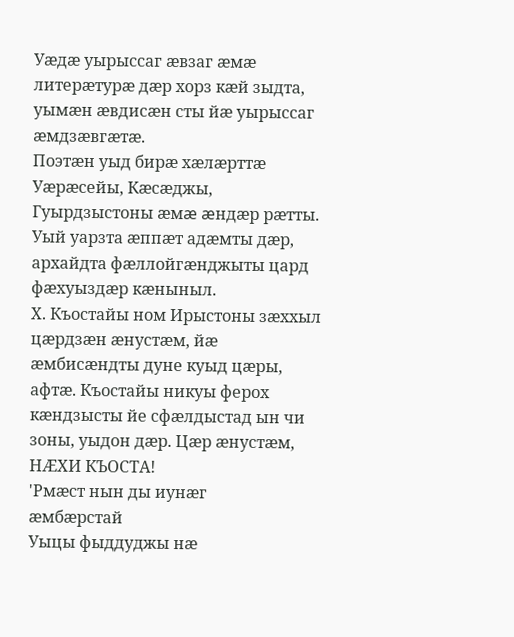Уæдæ уырыссаг æвзаг æмæ литерæтурæ дæр хорз кæй зыдта, уымæн æвдисæн сты йæ уырыссаг æмдзæвгæтæ.
Поэтæн уыд бирæ хæлæрттæ Уæрæсейы, Кæсæджы, Гуырдзыстоны æмæ æндæр рæтты. Уый уарзта æппæт адæмты дæр, архайдта фæллойгæнджыты цард фæхуыздæр кæныныл.
Х. Къостайы ном Ирыстоны зæххыл цæрдзæн æнустæм, йæ æмбисæндты дуне куыд цæры, афтæ. Къостайы никуы ферох кæндзысты йе сфæлдыстад ын чи зоны, уыдон дæр. Цæр æнустæм, НÆХИ КЪОСТА!
'Рмæст нын ды иунæг
æмбæрстай
Уыцы фыддуджы нæ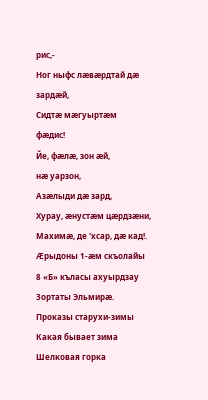рис,-
Ног ныфс лæвæрдтай дæ
зардæй,
Сидтæ мæгуыртæм
фæдис!
Йе, фæлæ, зон æй,
нæ уарзон,
Азæлыди дæ зард,
Хурау, æнустæм цæрдзæни,
Махимæ, де 'хсар, дæ кад!.
Æрыдоны 1-æм скъолайы
8 «Б» къласы ахуырдзау
Зортаты Эльмирæ.
Проказы старухи-зимы
Какая бывает зима
Шелковая горка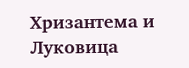Хризантема и Луковица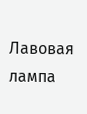Лавовая лампа